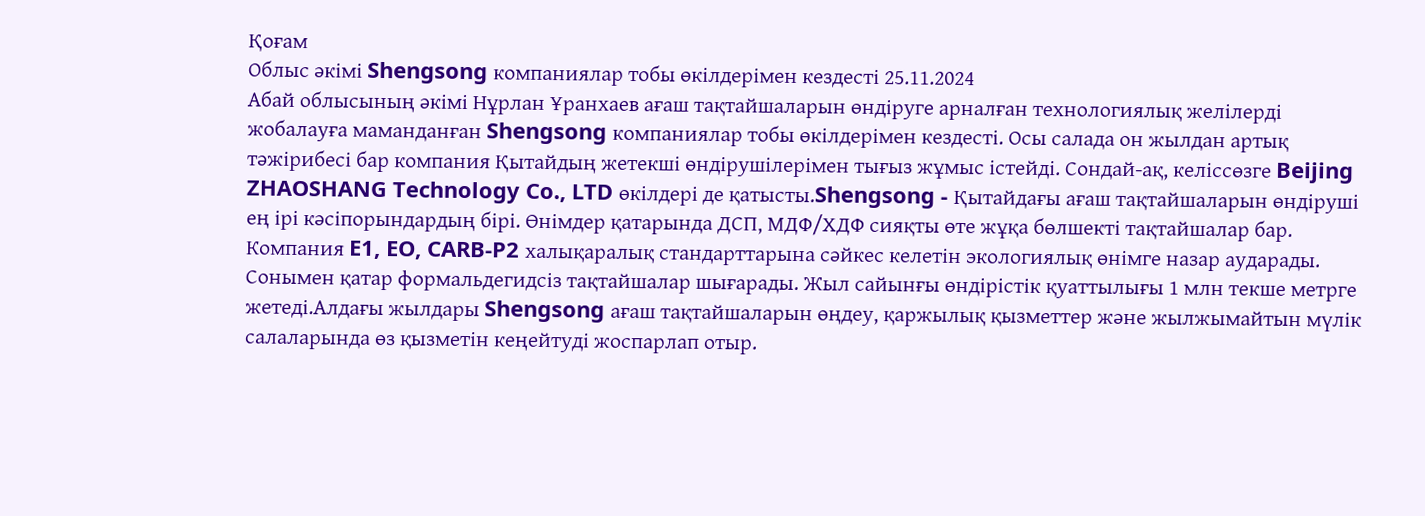Қоғам
Облыс әкімі Shengsong компаниялар тобы өкілдерімен кездесті 25.11.2024
Абай облысының әкімі Нұрлан Ұранхаев ағаш тақтайшаларын өндіруге арналған технологиялық желілерді жобалауға маманданған Shengsong компаниялар тобы өкілдерімен кездесті. Осы салада он жылдан артық тәжірибесі бар компания Қытайдың жетекші өндірушілерімен тығыз жұмыс істейді. Сондай-ақ, келіссөзге Beijing ZHAOSHANG Technology Co., LTD өкілдері де қатысты.Shengsong - Қытайдағы ағаш тақтайшаларын өндіруші ең ірі кәсіпорындардың бірі. Өнімдер қатарында ДСП, МДФ/ХДФ сияқты өте жұқа бөлшекті тақтайшалар бар. Компания E1, EO, CARB-P2 халықаралық стандарттарына сәйкес келетін экологиялық өнімге назар аударады. Сонымен қатар формальдегидсіз тақтайшалар шығарады. Жыл сайынғы өндірістік қуаттылығы 1 млн текше метрге жетеді.Алдағы жылдары Shengsong ағаш тақтайшаларын өңдеу, қаржылық қызметтер және жылжымайтын мүлік салаларында өз қызметін кеңейтуді жоспарлап отыр.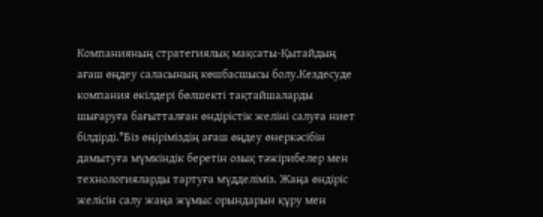Компанияның стратегиялық мақсаты-Қытайдың ағаш өңдеу саласының көшбасшысы болу.Кездесуде компания өкілдері бөлшекті тақтайшаларды шығаруға бағытталған өндірістік желіні салуға ниет білдірді."Біз өңіріміздің ағаш өңдеу өнеркәсібін дамытуға мүмкіндік беретін озық тәжірибелер мен технологияларды тартуға мүдделіміз. Жаңа өндіріс желісін салу жаңа жұмыс орындарын құру мен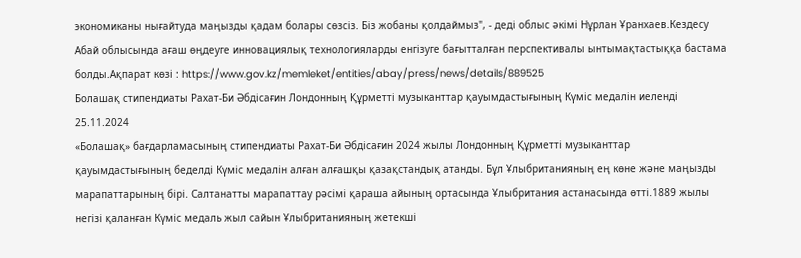экономиканы нығайтуда маңызды қадам болары сөзсіз. Біз жобаны қолдаймыз", - деді облыс әкімі Нұрлан Ұранхаев.Кездесу Абай облысында ағаш өңдеуге инновациялық технологияларды енгізуге бағытталған перспективалы ынтымақтастыққа бастама болды.Ақпарат көзі : https://www.gov.kz/memleket/entities/abay/press/news/details/889525
Болашақ стипендиаты Рахат-Би Әбдісағин Лондонның Құрметті музыканттар қауымдастығының Күміс медалін иеленді 25.11.2024
«Болашақ» бағдарламасының стипендиаты Рахат-Би Әбдісағин 2024 жылы Лондонның Құрметті музыканттар қауымдастығының беделді Күміс медалін алған алғашқы қазақстандық атанды. Бұл Ұлыбританияның ең көне және маңызды марапаттарының бірі. Салтанатты марапаттау рәсімі қараша айының ортасында Ұлыбритания астанасында өтті.1889 жылы негізі қаланған Күміс медаль жыл сайын Ұлыбританияның жетекші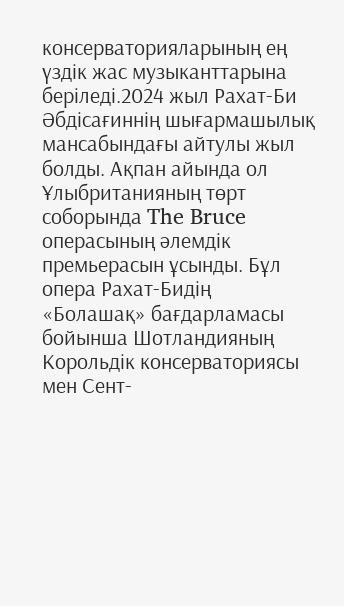консерваторияларының ең үздік жас музыканттарына беріледі.2024 жыл Рахат-Би Әбдісағиннің шығармашылық мансабындағы айтулы жыл болды. Ақпан айында ол Ұлыбританияның төрт соборында The Bruce операсының әлемдік премьерасын ұсынды. Бұл опера Рахат-Бидің «Болашақ» бағдарламасы бойынша Шотландияның Корольдік консерваториясы мен Сент-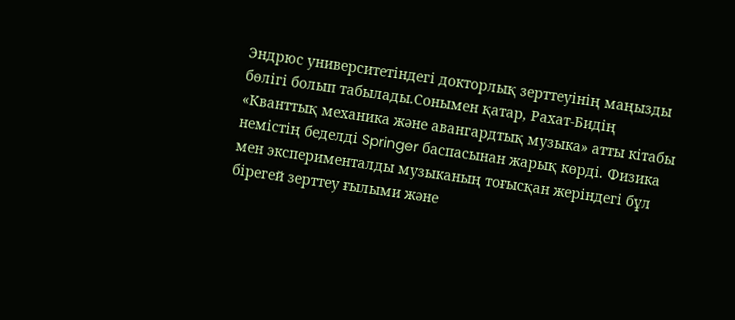Эндрюс университетіндегі докторлық зерттеуінің маңызды бөлігі болып табылады.Сонымен қатар, Рахат-Бидің «Кванттық механика және авангардтық музыка» атты кітабы немістің беделді Springer баспасынан жарық көрді. Физика мен эксперименталды музыканың тоғысқан жеріндегі бұл бірегей зерттеу ғылыми және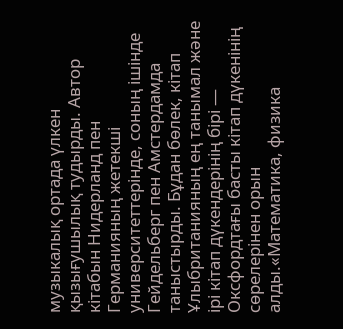музыкалық ортада үлкен қызығушылық тудырды. Автор кітабын Нидерланд пен Германияның жетекші университеттерінде, соның ішінде Гейдельберг пен Амстердамда таныстырды. Бұдан бөлек, кітап Ұлыбританияның ең танымал және ірі кітап дүкендерінің бірі — Оксфордтағы басты кітап дүкенінің сөрелерінен орын алды.«Математика, физика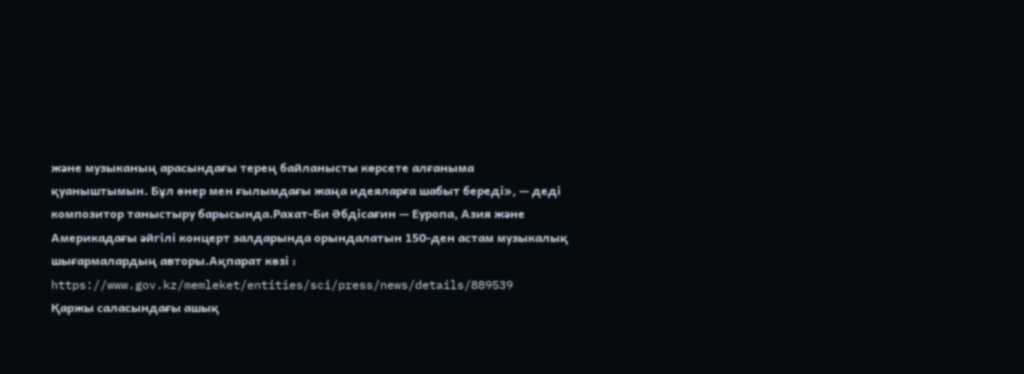және музыканың арасындағы терең байланысты көрсете алғаныма қуаныштымын. Бұл өнер мен ғылымдағы жаңа идеяларға шабыт береді», — деді композитор таныстыру барысында.Рахат-Би Әбдісағин — Еуропа, Азия және Америкадағы әйгілі концерт залдарында орындалатын 150-ден астам музыкалық шығармалардың авторы.Ақпарат көзі : https://www.gov.kz/memleket/entities/sci/press/news/details/889539
Қаржы саласындағы ашық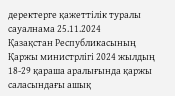деректерге қажеттілік туралы сауалнама 25.11.2024
Қазақстан Республикасының Қаржы министрлігі 2024 жылдың 18-29 қараша аралығында қаржы саласындағы ашық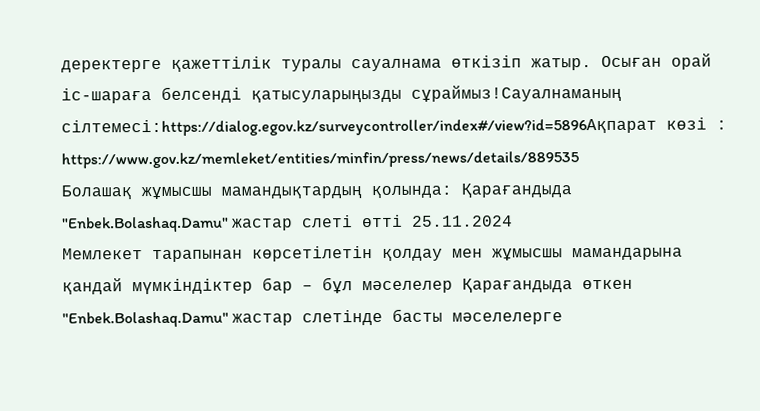деректерге қажеттілік туралы сауалнама өткізіп жатыр. Осыған орай іс-шараға белсенді қатысуларыңызды сұраймыз!Сауалнаманың сілтемесі:https://dialog.egov.kz/surveycontroller/index#/view?id=5896Ақпарат көзі : https://www.gov.kz/memleket/entities/minfin/press/news/details/889535
Болашақ жұмысшы мамандықтардың қолында: Қарағандыда "Enbek.Bolashaq.Damu" жастар слеті өтті 25.11.2024
Мемлекет тарапынан көрсетілетін қолдау мен жұмысшы мамандарына қандай мүмкіндіктер бар – бұл мәселелер Қарағандыда өткен "Enbek.Bolashaq.Damu" жастар слетінде басты мәселелерге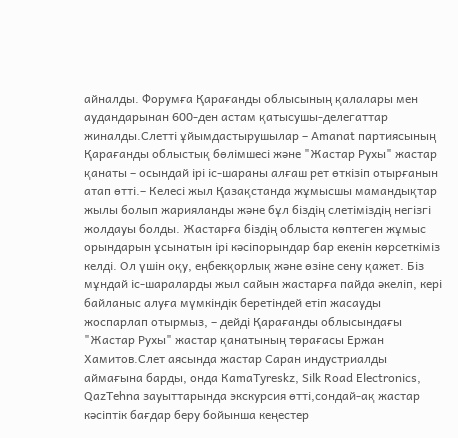айналды. Форумға Қарағанды облысының қалалары мен аудандарынан 600-ден астам қатысушы-делегаттар жиналды.Слетті ұйымдастырушылар – Amanat партиясының Қарағанды облыстық бөлімшесі және "Жастар Рухы" жастар қанаты – осындай ірі іс-шараны алғаш рет өткізіп отырғанын атап өтті.– Келесі жыл Қазақстанда жұмысшы мамандықтар жылы болып жарияланды және бұл біздің слетіміздің негізгі жолдауы болды. Жастарға біздің облыста көптеген жұмыс орындарын ұсынатын ірі кәсіпорындар бар екенін көрсеткіміз келді. Ол үшін оқу, еңбекқорлық және өзіне сену қажет. Біз мұндай іс-шараларды жыл сайын жастарға пайда әкеліп, кері байланыс алуға мүмкіндік беретіндей етіп жасауды жоспарлап отырмыз, – дейді Қарағанды облысындағы "Жастар Рухы" жастар қанатының төрағасы Ержан Хамитов.Слет аясында жастар Саран индустриалды аймағына барды, онда КamaТyreskz, Silk Road Electronics, QazTehna зауыттарында экскурсия өтті,сондай-ақ жастар кәсіптік бағдар беру бойынша кеңестер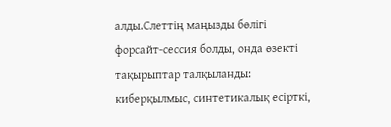алды.Слеттің маңызды бөлігі форсайт-сессия болды, онда өзекті тақырыптар талқыланды: киберқылмыс, синтетикалық есірткі,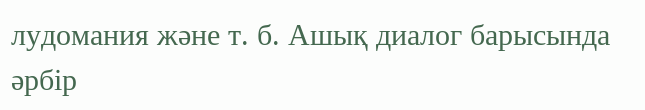лудомания және т. б. Ашық диалог барысында әрбір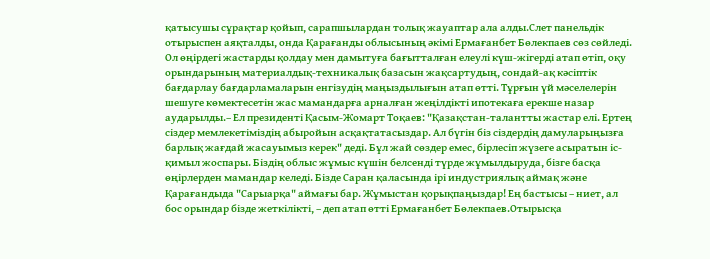қатысушы сұрақтар қойып, сарапшылардан толық жауаптар ала алды.Слет панельдік отырыспен аяқталды, онда Қарағанды облысының әкімі Ермағанбет Бөлекпаев сөз сөйледі. Ол өңірдегі жастарды қолдау мен дамытуға бағытталған елеулі күш-жігерді атап өтіп, оқу орындарының материалдық-техникалық базасын жақсартудың, сондай-ақ кәсіптік бағдарлау бағдарламаларын енгізудің маңыздылығын атап өтті. Тұрғын үй мәселелерін шешуге көмектесетін жас мамандарға арналған жеңілдікті ипотекаға ерекше назар аударылды.– Ел президенті Қасым-Жомарт Тоқаев: "Қазақстан-талантты жастар елі. Ертең сіздер мемлекетіміздің абыройын асқақтатасыздар. Ал бүгін біз сіздердің дамуларыңызға барлық жағдай жасауымыз керек" деді. Бұл жай сөздер емес, бірлесіп жүзеге асыратын іс-қимыл жоспары. Біздің облыс жұмыс күшін белсенді түрде жұмылдыруда, бізге басқа өңірлерден мамандар келеді. Бізде Саран қаласында ірі индустриялық аймақ және Қарағандыда "Сарыарқа" аймағы бар. Жұмыстан қорықпаңыздар! Ең бастысы – ниет, ал бос орындар бізде жеткілікті, – деп атап өтті Ермағанбет Бөлекпаев.Отырысқа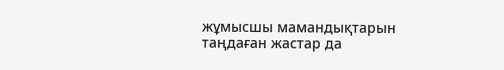жұмысшы мамандықтарын таңдаған жастар да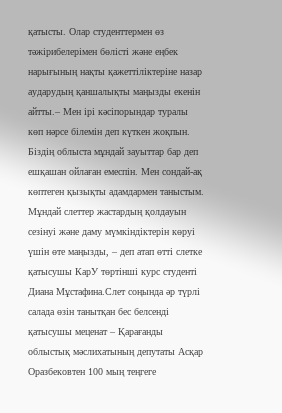қатысты. Олар студенттермен өз тәжірибелерімен бөлісті және еңбек нарығының нақты қажеттіліктеріне назар аударудың қаншалықты маңызды екенін айтты.– Мен ірі кәсіпорындар туралы көп нәрсе білемін деп күткен жоқпын. Біздің облыста мұндай зауыттар бар деп ешқашан ойлаған емеспін. Мен сондай-ақ көптеген қызықты адамдармен таныстым. Мұндай слеттер жастардың қолдауын сезінуі және даму мүмкіндіктерін көруі үшін өте маңызды, – деп атап өтті слетке қатысушы КарУ төртінші курс студенті Диана Мұстафина.Слет соңында әр түрлі салада өзін танытқан бес белсенді қатысушы меценат – Қарағанды облыстық мәслихатының депутаты Асқар Оразбековтен 100 мың теңгеге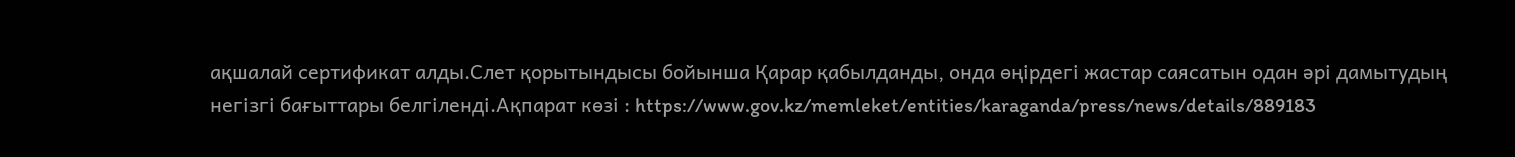ақшалай сертификат алды.Слет қорытындысы бойынша Қарар қабылданды, онда өңірдегі жастар саясатын одан әрі дамытудың негізгі бағыттары белгіленді.Ақпарат көзі : https://www.gov.kz/memleket/entities/karaganda/press/news/details/889183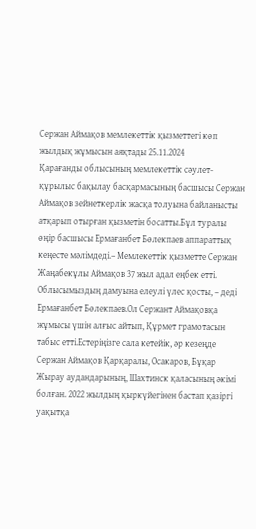Сержан Аймақов мемлекеттік қызметтегі көп жылдық жұмысын аяқтады 25.11.2024
Қарағанды облысының мемлекеттік сәулет-құрылыс бақылау басқармасының басшысы Сержан Аймақов зейнеткерлік жасқа толуына байланысты атқарып отырған қызметін босатты.Бұл туралы өңір басшысы Ермағанбет Бөлекпаев аппараттық кеңесте мәлімдеді.– Мемлекеттік қызметте Сержан Жаңабекұлы Аймақов 37 жыл адал еңбек етті. Облысымыздың дамуына елеулі үлес қосты, – деді Ермағанбет Бөлекпаев.Ол Сержант Аймақовқа жұмысы үшін алғыс айтып, Құрмет грамотасын табыс етті.Естеріңізге сала кетейік, әр кезеңде Сержан Аймақов Қарқаралы, Осакаров, Бұқар Жырау аудандарының, Шахтинск қаласының әкімі болған. 2022 жылдың қыркүйегінен бастап қазіргі уақытқа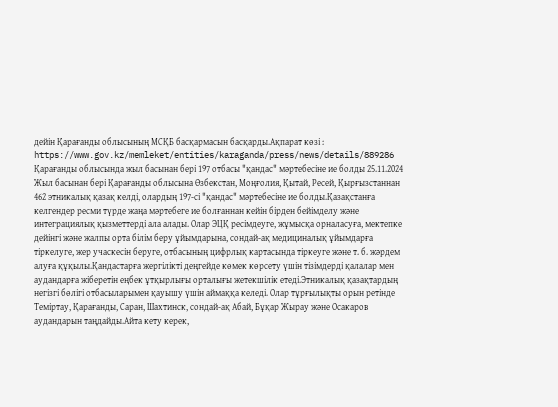дейін Қарағанды облысының МСҚБ басқармасын басқарды.Ақпарат көзі : https://www.gov.kz/memleket/entities/karaganda/press/news/details/889286
Қарағанды облысында жыл басынан бері 197 отбасы "қандас" мәртебесіне ие болды 25.11.2024
Жыл басынан бері Қарағанды облысына Өзбекстан, Моңғолия, Қытай, Ресей, Қырғызстаннан 462 этникалық қазақ келді, олардың 197-сі "қандас" мәртебесіне ие болды.Қазақстанға келгендер ресми түрде жаңа мәртебеге ие болғаннан кейін бірден бейімделу және интеграциялық қызметтерді ала алады. Олар ЭЦҚ ресімдеуге, жұмысқа орналасуға, мектепке дейінгі және жалпы орта білім беру ұйымдарына, сондай-ақ медициналық ұйымдарға тіркелуге, жер учаскесін беруге, отбасының цифрлық картасында тіркеуге және т. б. жәрдем алуға құқылы.Қандастарға жергілікті деңгейде көмек көрсету үшін тізімдерді қалалар мен аудандарға жіберетін еңбек ұтқырлығы орталығы жетекшілік етеді.Этникалық қазақтардың негізгі бөлігі отбасыларымен қауышу үшін аймаққа келеді. Олар тұрғылықты орын ретінде Теміртау, Қарағанды, Саран, Шахтинск, сондай-ақ Абай, Бұқар Жырау және Осакаров аудандарын таңдайды.Айта кету керек,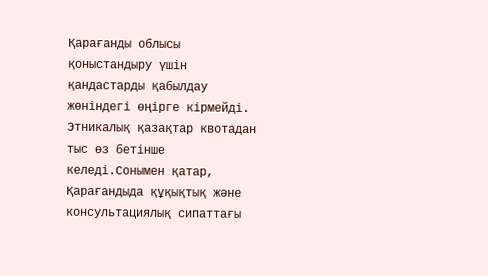Қарағанды облысы қоныстандыру үшін қандастарды қабылдау жөніндегі өңірге кірмейді. Этникалық қазақтар квотадан тыс өз бетінше келеді.Сонымен қатар, Қарағандыда құқықтық және консультациялық сипаттағы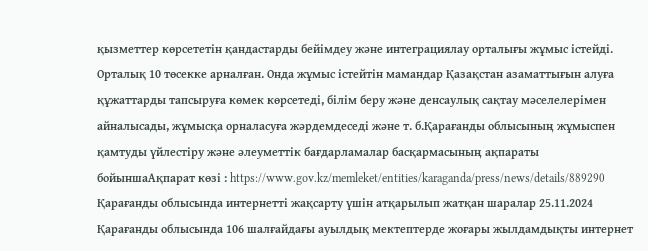қызметтер көрсететін қандастарды бейімдеу және интеграциялау орталығы жұмыс істейді. Орталық 10 төсекке арналған. Онда жұмыс істейтін мамандар Қазақстан азаматтығын алуға құжаттарды тапсыруға көмек көрсетеді, білім беру және денсаулық сақтау мәселелерімен айналысады, жұмысқа орналасуға жәрдемдеседі және т. б.Қарағанды облысының жұмыспен қамтуды үйлестіру және әлеуметтік бағдарламалар басқармасының ақпараты бойыншаАқпарат көзі : https://www.gov.kz/memleket/entities/karaganda/press/news/details/889290
Қарағанды облысында интернетті жақсарту үшін атқарылып жатқан шаралар 25.11.2024
Қарағанды облысында 106 шалғайдағы ауылдық мектептерде жоғары жылдамдықты интернет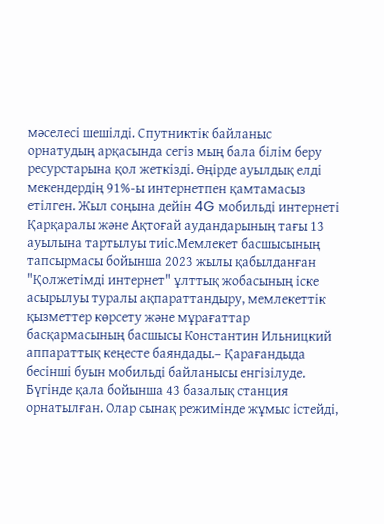мәселесі шешілді. Спутниктік байланыс орнатудың арқасында сегіз мың бала білім беру ресурстарына қол жеткізді. Өңірде ауылдық елді мекендердің 91%-ы интернетпен қамтамасыз етілген. Жыл соңына дейін 4G мобильді интернеті Қарқаралы және Ақтоғай аудандарының тағы 13 ауылына тартылуы тиіс.Мемлекет басшысының тапсырмасы бойынша 2023 жылы қабылданған "Қолжетімді интернет" ұлттық жобасының іске асырылуы туралы ақпараттандыру, мемлекеттік қызметтер көрсету және мұрағаттар басқармасының басшысы Константин Ильницкий аппараттық кеңесте баяндады.– Қарағандыда бесінші буын мобильді байланысы енгізілуде. Бүгінде қала бойынша 43 базалық станция орнатылған. Олар сынақ режимінде жұмыс істейді,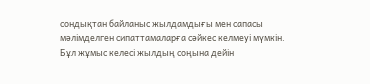сондықтан байланыс жылдамдығы мен сапасы мәлімделген сипаттамаларға сәйкес келмеуі мүмкін. Бұл жұмыс келесі жылдың соңына дейін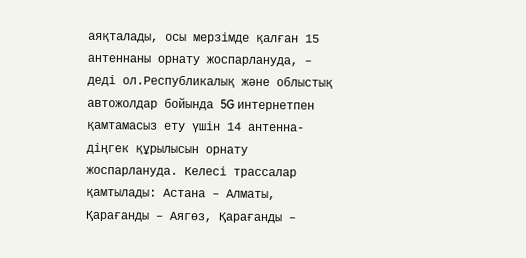аяқталады, осы мерзімде қалған 15 антеннаны орнату жоспарлануда, – деді ол.Республикалық және облыстық автожолдар бойында 5G интернетпен қамтамасыз ету үшін 14 антенна-діңгек құрылысын орнату жоспарлануда. Келесі трассалар қамтылады: Астана – Алматы, Қарағанды – Аягөз, Қарағанды –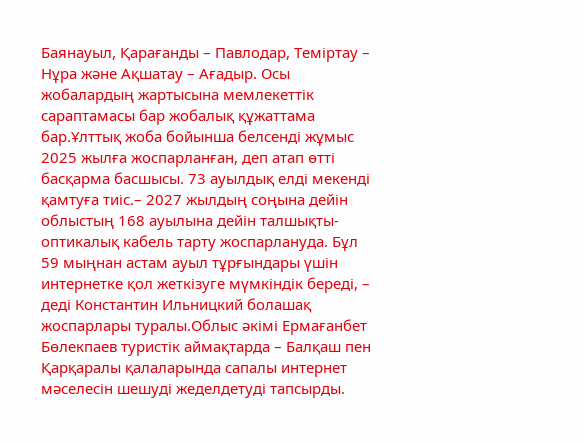Баянауыл, Қарағанды – Павлодар, Теміртау – Нұра және Ақшатау – Ағадыр. Осы жобалардың жартысына мемлекеттік сараптамасы бар жобалық құжаттама бар.Ұлттық жоба бойынша белсенді жұмыс 2025 жылға жоспарланған, деп атап өтті басқарма басшысы. 73 ауылдық елді мекенді қамтуға тиіс.– 2027 жылдың соңына дейін облыстың 168 ауылына дейін талшықты-оптикалық кабель тарту жоспарлануда. Бұл 59 мыңнан астам ауыл тұрғындары үшін интернетке қол жеткізуге мүмкіндік береді, – деді Константин Ильницкий болашақ жоспарлары туралы.Облыс әкімі Ермағанбет Бөлекпаев туристік аймақтарда – Балқаш пен Қарқаралы қалаларында сапалы интернет мәселесін шешуді жеделдетуді тапсырды.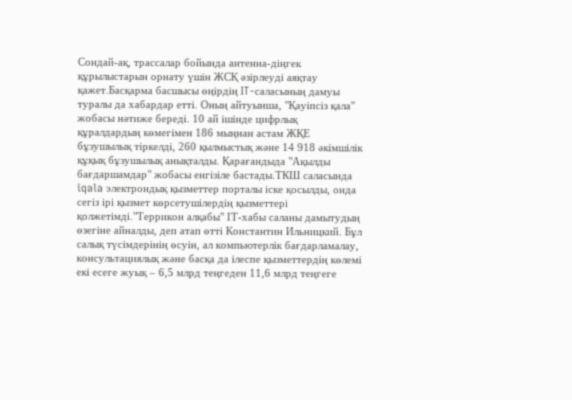Сондай-ақ, трассалар бойында антенна-діңгек құрылыстарын орнату үшін ЖСҚ әзірлеуді аяқтау қажет.Басқарма басшысы өңірдің IT-саласының дамуы туралы да хабардар етті. Оның айтуынша, "Қауіпсіз қала" жобасы нәтиже береді. 10 ай ішінде цифрлық құралдардың көмегімен 186 мыңнан астам ЖҚЕ бұзушылық тіркелді, 260 қылмыстық және 14 918 әкімшілік құқық бұзушылық анықталды. Қарағандыда "Ақылды бағдаршамдар" жобасы енгізіле бастады.ТКШ саласында iqala электрондық қызметтер порталы іске қосылды, онда сегіз ірі қызмет көрсетушілердің қызметтері қолжетімді."Террикон алқабы" ІТ-хабы саланы дамытудың өзегіне айналды, деп атап өтті Константин Ильницкий. Бұл салық түсімдерінің өсуін, ал компьютерлік бағдарламалау, консультациялық және басқа да ілеспе қызметтердің көлемі екі есеге жуық – 6,5 млрд теңгеден 11,6 млрд теңгеге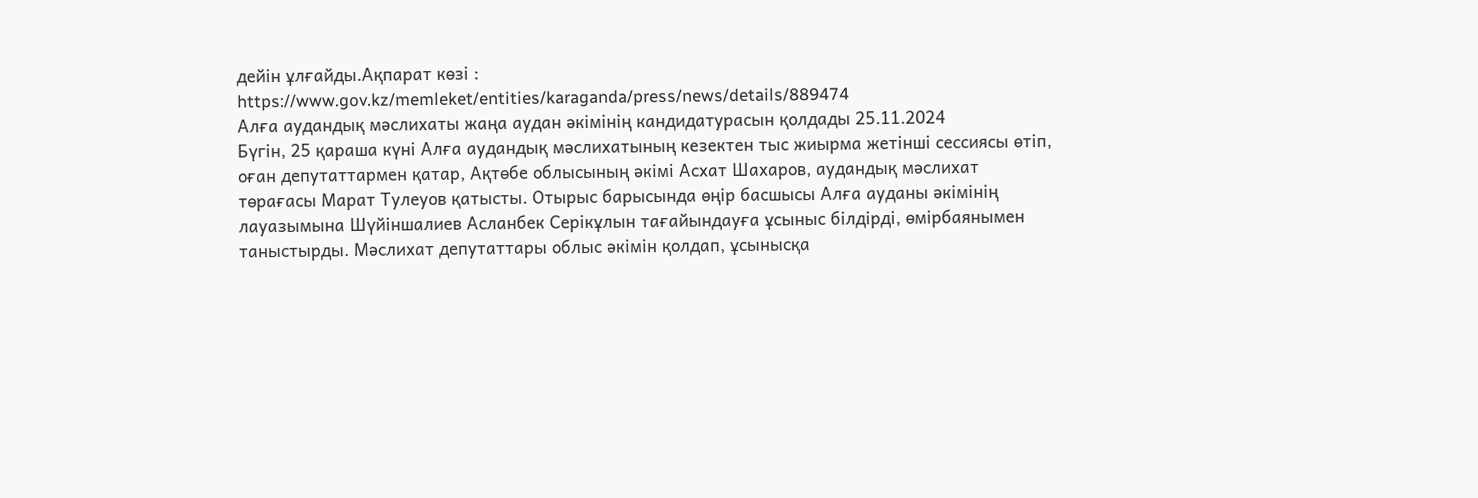дейін ұлғайды.Ақпарат көзі : https://www.gov.kz/memleket/entities/karaganda/press/news/details/889474
Алға аудандық мәслихаты жаңа аудан әкімінің кандидатурасын қолдады 25.11.2024
Бүгін, 25 қараша күні Алға аудандық мәслихатының кезектен тыс жиырма жетінші сессиясы өтіп, оған депутаттармен қатар, Ақтөбе облысының әкімі Асхат Шахаров, аудандық мәслихат төрағасы Марат Тулеуов қатысты. Отырыс барысында өңір басшысы Алға ауданы әкімінің лауазымына Шүйіншалиев Асланбек Серікұлын тағайындауға ұсыныс білдірді, өмірбаянымен таныстырды. Мәслихат депутаттары облыс әкімін қолдап, ұсынысқа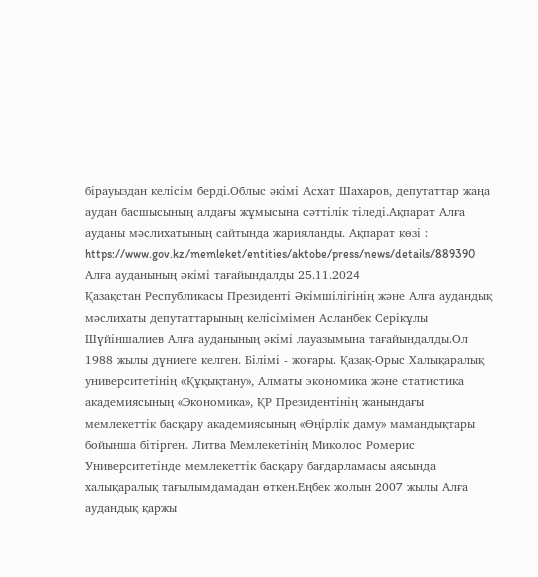бірауыздан келісім берді.Облыс әкімі Асхат Шахаров, депутаттар жаңа аудан басшысының алдағы жұмысына сәттілік тіледі.Ақпарат Алға ауданы мәслихатының сайтында жарияланды. Ақпарат көзі : https://www.gov.kz/memleket/entities/aktobe/press/news/details/889390
Алға ауданының әкімі тағайындалды 25.11.2024
Қазақстан Республикасы Президенті Әкімшілігінің және Алға аудандық мәслихаты депутаттарының келісімімен Асланбек Серікұлы Шүйіншалиев Алға ауданының әкімі лауазымына тағайындалды.Ол 1988 жылы дүниеге келген. Білімі - жоғары. Қазақ-Орыс Халықаралық университетінің «Құқықтану», Алматы экономика және статистика академиясының «Экономика», ҚР Президентінің жанындағы мемлекеттік басқару академиясының «Өңірлік даму» мамандықтары бойынша бітірген. Литва Мемлекетінің Миколос Ромерис Университетінде мемлекеттік басқару бағдарламасы аясында халықаралық тағылымдамадан өткен.Еңбек жолын 2007 жылы Алға аудандық қаржы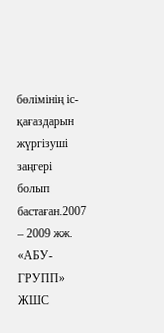бөлімінің іс-қағаздарын жүргізуші заңгері болып бастаған.2007 – 2009 жж. «АБУ-ГРУПП» ЖШС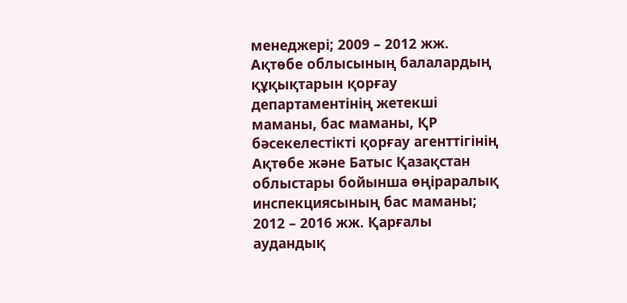менеджері; 2009 – 2012 жж. Ақтөбе облысының балалардың құқықтарын қорғау департаментінің жетекші маманы, бас маманы, ҚР бәсекелестікті қорғау агенттігінің Ақтөбе және Батыс Қазақстан облыстары бойынша өңіраралық инспекциясының бас маманы; 2012 – 2016 жж. Қарғалы аудандық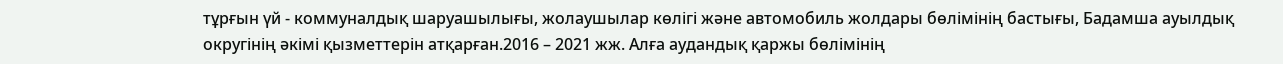тұрғын үй - коммуналдық шаруашылығы, жолаушылар көлігі және автомобиль жолдары бөлімінің бастығы, Бадамша ауылдық округінің әкімі қызметтерін атқарған.2016 – 2021 жж. Алға аудандық қаржы бөлімінің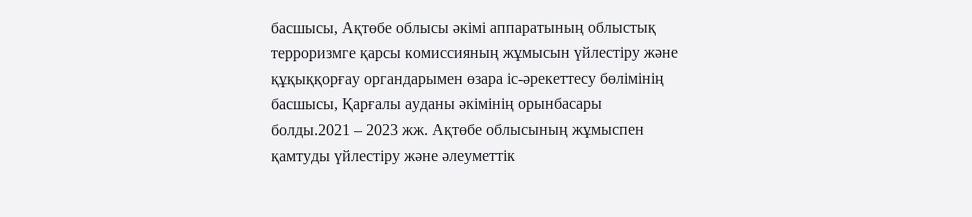басшысы, Ақтөбе облысы әкімі аппаратының облыстық терроризмге қарсы комиссияның жұмысын үйлестіру және құқыққорғау органдарымен өзара іс-әрекеттесу бөлімінің басшысы, Қарғалы ауданы әкімінің орынбасары болды.2021 – 2023 жж. Ақтөбе облысының жұмыспен қамтуды үйлестіру және әлеуметтік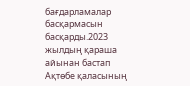бағдарламалар басқармасын басқарды.2023 жылдың қараша айынан бастап Ақтөбе қаласының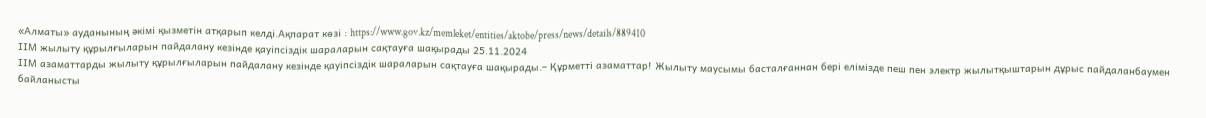«Алматы» ауданының әкімі қызметін атқарып келді.Ақпарат көзі : https://www.gov.kz/memleket/entities/aktobe/press/news/details/889410
ІІМ жылыту құрылғыларын пайдалану кезінде қауіпсіздік шараларын сақтауға шақырады 25.11.2024
ІІМ азаматтарды жылыту құрылғыларын пайдалану кезінде қауіпсіздік шараларын сақтауға шақырады.– Құрметті азаматтар! Жылыту маусымы басталғаннан бері елімізде пеш пен электр жылытқыштарын дұрыс пайдаланбаумен байланысты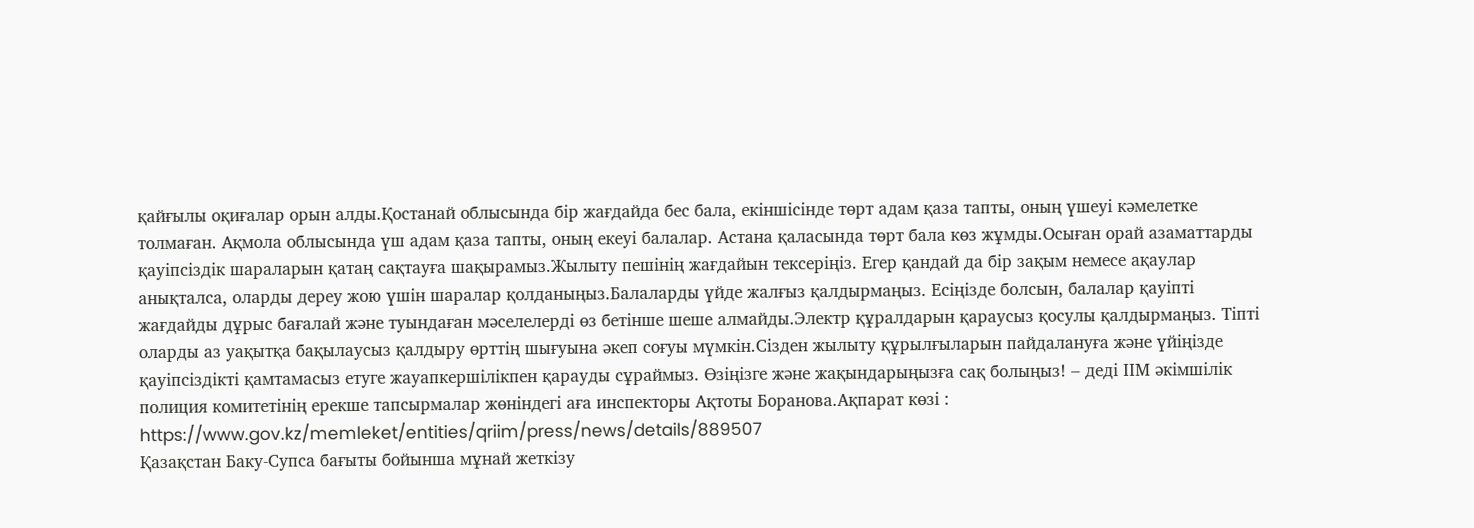қайғылы оқиғалар орын алды.Қостанай облысында бір жағдайда бес бала, екіншісінде төрт адам қаза тапты, оның үшеуі кәмелетке толмаған. Ақмола облысында үш адам қаза тапты, оның екеуі балалар. Астана қаласында төрт бала көз жұмды.Осыған орай азаматтарды қауіпсіздік шараларын қатаң сақтауға шақырамыз.Жылыту пешінің жағдайын тексеріңіз. Егер қандай да бір зақым немесе ақаулар анықталса, оларды дереу жою үшін шаралар қолданыңыз.Балаларды үйде жалғыз қалдырмаңыз. Есіңізде болсын, балалар қауіпті жағдайды дұрыс бағалай және туындаған мәселелерді өз бетінше шеше алмайды.Электр құралдарын қараусыз қосулы қалдырмаңыз. Тіпті оларды аз уақытқа бақылаусыз қалдыру өрттің шығуына әкеп соғуы мүмкін.Сізден жылыту құрылғыларын пайдалануға және үйіңізде қауіпсіздікті қамтамасыз етуге жауапкершілікпен қарауды сұраймыз. Өзіңізге және жақындарыңызға сақ болыңыз! – деді ІІМ әкімшілік полиция комитетінің ерекше тапсырмалар жөніндегі аға инспекторы Ақтоты Боранова.Ақпарат көзі : https://www.gov.kz/memleket/entities/qriim/press/news/details/889507
Қазақстан Баку-Супса бағыты бойынша мұнай жеткізу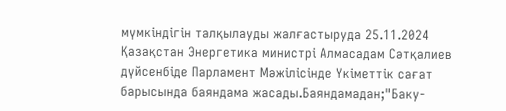мүмкіндігін талқылауды жалғастыруда 25.11.2024
Қазақстан Энергетика министрі Алмасадам Сәтқалиев дүйсенбіде Парламент Мәжілісінде Үкіметтік сағат барысында баяндама жасады.Баяндамадан;"Баку-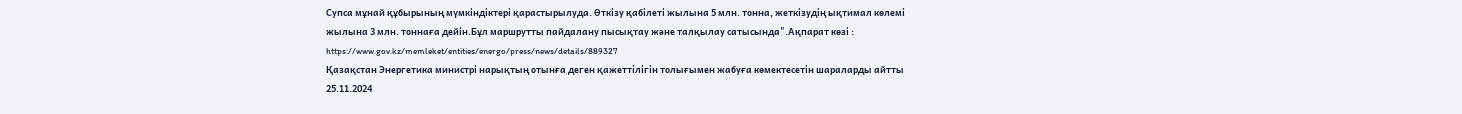Супса мұнай құбырының мүмкіндіктері қарастырылуда. Өткізу қабілеті жылына 5 млн. тонна, жеткізудің ықтимал көлемі жылына 3 млн. тоннаға дейін.Бұл маршрутты пайдалану пысықтау және талқылау сатысында".Ақпарат көзі : https://www.gov.kz/memleket/entities/energo/press/news/details/889327
Қазақстан Энергетика министрі нарықтың отынға деген қажеттілігін толығымен жабуға көмектесетін шараларды айтты 25.11.2024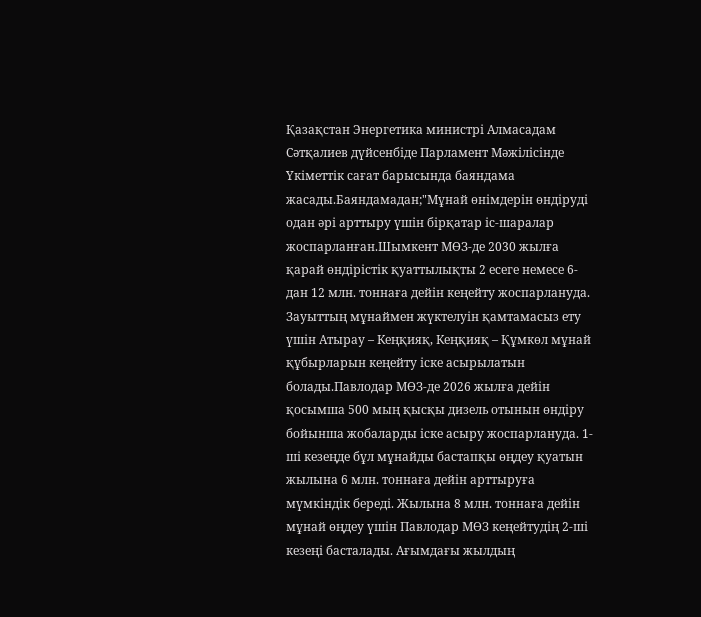Қазақстан Энергетика министрі Алмасадам Сәтқалиев дүйсенбіде Парламент Мәжілісінде Үкіметтік сағат барысында баяндама жасады.Баяндамадан;"Мұнай өнімдерін өндіруді одан әрі арттыру үшін бірқатар іс-шаралар жоспарланған.Шымкент МӨЗ-де 2030 жылға қарай өндірістік қуаттылықты 2 есеге немесе 6-дан 12 млн. тоннаға дейін кеңейту жоспарлануда. Зауыттың мұнаймен жүктелуін қамтамасыз ету үшін Атырау – Кеңқияқ, Кеңқияқ – Құмкөл мұнай құбырларын кеңейту іске асырылатын болады.Павлодар МӨЗ-де 2026 жылға дейін қосымша 500 мың қысқы дизель отынын өндіру бойынша жобаларды іске асыру жоспарлануда. 1-ші кезеңде бұл мұнайды бастапқы өңдеу қуатын жылына 6 млн. тоннаға дейін арттыруға мүмкіндік береді. Жылына 8 млн. тоннаға дейін мұнай өңдеу үшін Павлодар МӨЗ кеңейтудің 2-ші кезеңі басталады. Ағымдағы жылдың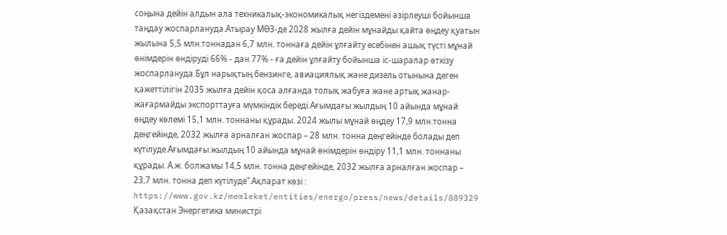соңына дейін алдын ала техникалық-экономикалық негіздемені әзірлеуші бойынша таңдау жоспарлануда.Атырау МӨЗ-де 2028 жылға дейін мұнайды қайта өңдеу қуатын жылына 5,5 млн.тоннадан 6,7 млн. тоннаға дейін ұлғайту есебінен ашық түсті мұнай өнімдерін өндіруді 66% - дан 77% - ға дейін ұлғайту бойынша іс-шаралар өткізу жоспарлануда.Бұл нарықтың бензинге, авиациялық және дизель отынына деген қажеттілігін 2035 жылға дейін қоса алғанда толық жабуға және артық жанар-жағармайды экспорттауға мүмкіндік береді.Ағымдағы жылдың 10 айында мұнай өңдеу көлемі 15,1 млн. тоннаны құрады. 2024 жылы мұнай өңдеу 17,9 млн.тонна деңгейінде, 2032 жылға арналған жоспар – 28 млн. тонна деңгейінде болады деп күтілуде.Ағымдағы жылдың 10 айында мұнай өнімдерін өндіру 11,1 млн. тоннаны құрады. А.ж. болжамы 14,5 млн. тонна деңгейінде, 2032 жылға арналған жоспар – 23,7 млн. тонна деп күтілуде".Ақпарат көзі : https://www.gov.kz/memleket/entities/energo/press/news/details/889329
Қазақстан Энергетика министрі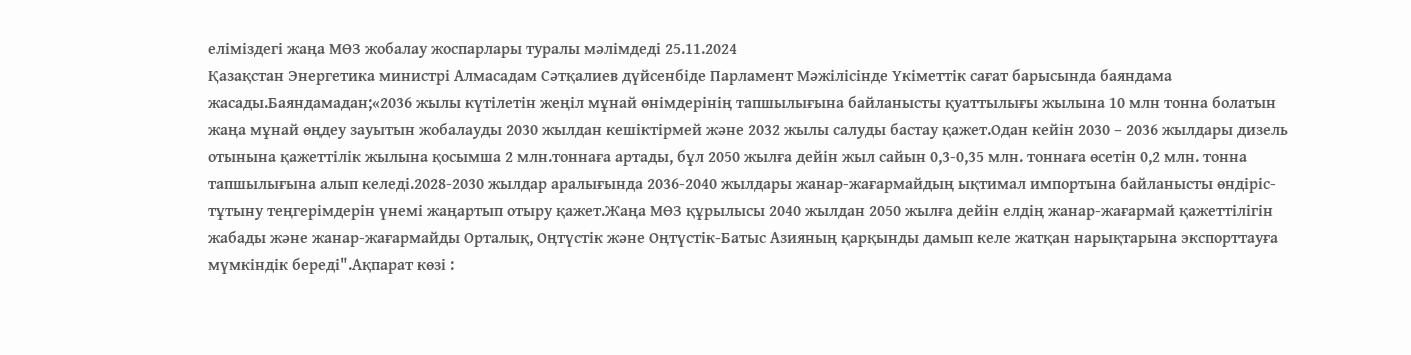еліміздегі жаңа МӨЗ жобалау жоспарлары туралы мәлімдеді 25.11.2024
Қазақстан Энергетика министрі Алмасадам Сәтқалиев дүйсенбіде Парламент Мәжілісінде Үкіметтік сағат барысында баяндама жасады.Баяндамадан;«2036 жылы күтілетін жеңіл мұнай өнімдерінің тапшылығына байланысты қуаттылығы жылына 10 млн тонна болатын жаңа мұнай өңдеу зауытын жобалауды 2030 жылдан кешіктірмей және 2032 жылы салуды бастау қажет.Одан кейін 2030 – 2036 жылдары дизель отынына қажеттілік жылына қосымша 2 млн.тоннаға артады, бұл 2050 жылға дейін жыл сайын 0,3-0,35 млн. тоннаға өсетін 0,2 млн. тонна тапшылығына алып келеді.2028-2030 жылдар аралығында 2036-2040 жылдары жанар-жағармайдың ықтимал импортына байланысты өндіріс-тұтыну теңгерімдерін үнемі жаңартып отыру қажет.Жаңа МӨЗ құрылысы 2040 жылдан 2050 жылға дейін елдің жанар-жағармай қажеттілігін жабады және жанар-жағармайды Орталық, Оңтүстік және Оңтүстік-Батыс Азияның қарқынды дамып келе жатқан нарықтарына экспорттауға мүмкіндік береді".Ақпарат көзі :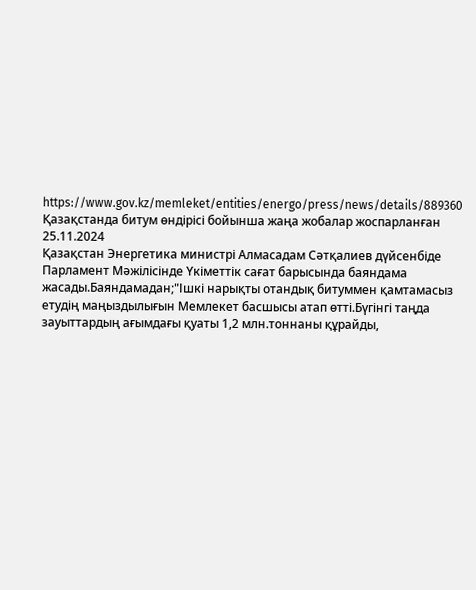https://www.gov.kz/memleket/entities/energo/press/news/details/889360
Қазақстанда битум өндірісі бойынша жаңа жобалар жоспарланған 25.11.2024
Қазақстан Энергетика министрі Алмасадам Сәтқалиев дүйсенбіде Парламент Мәжілісінде Үкіметтік сағат барысында баяндама жасады.Баяндамадан;"Ішкі нарықты отандық битуммен қамтамасыз етудің маңыздылығын Мемлекет басшысы атап өтті.Бүгінгі таңда зауыттардың ағымдағы қуаты 1,2 млн.тоннаны құрайды,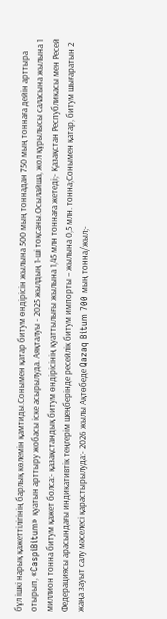бұл ішкі нарық қажеттілігінің барлық көлемін қамтиды.Сонымен қатар битум өндірісін жылына 500 мың тоннадан 750 мың тоннаға дейін арттыра отырып, «CaspiBitum» қуатын арттыру жобасы іске асырылуда. Аяқталуы - 2025 жылдың 1-ші тоқсаны.Осылайша, жол құрылысы саласына жылына 1 миллион тонна битум қажет болса:- қазақстандық битум өндірісінің қуаттылығы жылына 1,45 млн тоннаға жетеді;- Қазақстан Республикасы мен Ресей Федерациясы арасындағы индикативтік теңгерім шеңберінде ресейлік битум импорты – жылына 0,5 млн. тонна;Сонымен қатар, битум шығаратын 2 жаңа зауыт салу мәселесі қарастырылуда:- 2026 жылы Ақтөбеде Qazaq Bitum 700 мың тонна/жыл;-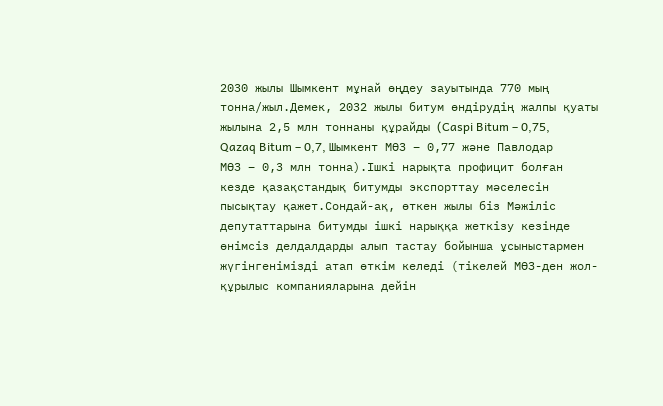2030 жылы Шымкент мұнай өңдеу зауытында 770 мың тонна/жыл.Демек, 2032 жылы битум өндірудің жалпы қуаты жылына 2,5 млн тоннаны құрайды (Caspi Bitum – 0,75, Qazaq Bitum – 0,7, Шымкент МӨЗ – 0,77 және Павлодар МӨЗ – 0,3 млн тонна).Ішкі нарықта профицит болған кезде қазақстандық битумды экспорттау мәселесін пысықтау қажет.Сондай-ақ, өткен жылы біз Мәжіліс депутаттарына битумды ішкі нарыққа жеткізу кезінде өнімсіз делдалдарды алып тастау бойынша ұсыныстармен жүгінгенімізді атап өткім келеді (тікелей МӨЗ-ден жол-құрылыс компанияларына дейін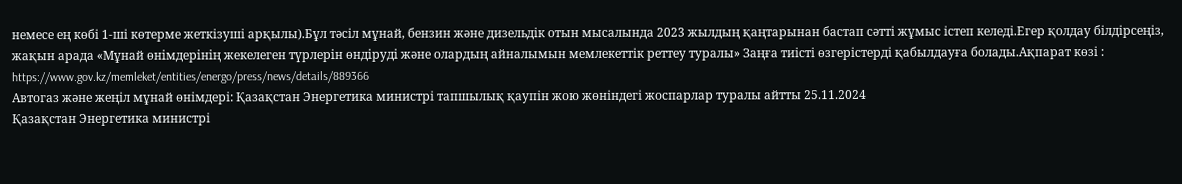немесе ең көбі 1-ші көтерме жеткізуші арқылы).Бұл тәсіл мұнай, бензин және дизельдік отын мысалында 2023 жылдың қаңтарынан бастап сәтті жұмыс істеп келеді.Егер қолдау білдірсеңіз, жақын арада «Мұнай өнiмдерiнiң жекелеген түрлерiн өндiрудi және олардың айналымын мемлекеттік реттеу туралы» Заңға тиісті өзгерістерді қабылдауға болады.Ақпарат көзі : https://www.gov.kz/memleket/entities/energo/press/news/details/889366
Автогаз және жеңіл мұнай өнімдері: Қазақстан Энергетика министрі тапшылық қаупін жою жөніндегі жоспарлар туралы айтты 25.11.2024
Қазақстан Энергетика министрі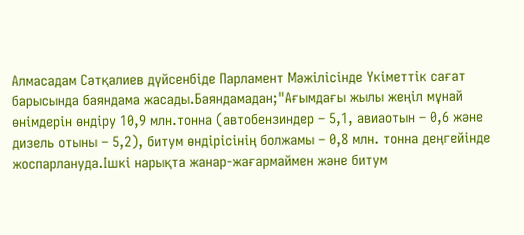Алмасадам Сәтқалиев дүйсенбіде Парламент Мәжілісінде Үкіметтік сағат барысында баяндама жасады.Баяндамадан;"Ағымдағы жылы жеңіл мұнай өнімдерін өндіру 10,9 млн.тонна (автобензиндер – 5,1, авиаотын – 0,6 және дизель отыны – 5,2), битум өндірісінің болжамы – 0,8 млн. тонна деңгейінде жоспарлануда.Ішкі нарықта жанар-жағармаймен және битум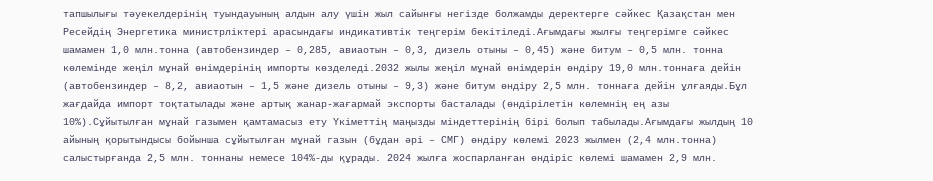тапшылығы тәуекелдерінің туындауының алдын алу үшін жыл сайынғы негізде болжамды деректерге сәйкес Қазақстан мен Ресейдің Энергетика министрліктері арасындағы индикативтік теңгерім бекітіледі.Ағымдағы жылғы теңгерімге сәйкес шамамен 1,0 млн.тонна (автобензиндер – 0,285, авиаотын – 0,3, дизель отыны – 0,45) және битум – 0,5 млн. тонна көлемінде жеңіл мұнай өнімдерінің импорты көзделеді.2032 жылы жеңіл мұнай өнімдерін өндіру 19,0 млн.тоннаға дейін (автобензиндер – 8,2, авиаотын – 1,5 және дизель отыны – 9,3) және битум өндіру 2,5 млн. тоннаға дейін ұлғаяды.Бұл жағдайда импорт тоқтатылады және артық жанар-жағармай экспорты басталады (өндірілетін көлемнің ең азы 10%).Сұйытылған мұнай газымен қамтамасыз ету Үкіметтің маңызды міндеттерінің бірі болып табылады.Ағымдағы жылдың 10 айының қорытындысы бойынша сұйытылған мұнай газын (бұдан әрі – СМГ) өндіру көлемі 2023 жылмен (2,4 млн.тонна) салыстырғанда 2,5 млн. тоннаны немесе 104%-ды құрады. 2024 жылға жоспарланған өндіріс көлемі шамамен 2,9 млн.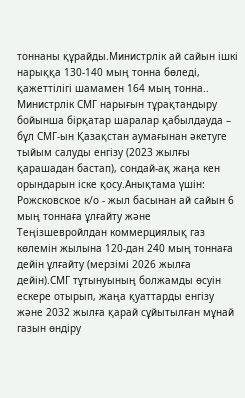тоннаны құрайды.Министрлік ай сайын ішкі нарыққа 130-140 мың тонна бөледі, қажеттілігі шамамен 164 мың тонна.. Министрлік СМГ нарығын тұрақтандыру бойынша бірқатар шаралар қабылдауда – бұл СМГ-ын Қазақстан аумағынан әкетуге тыйым салуды енгізу (2023 жылғы қарашадан бастап), сондай-ақ жаңа кен орындарын іске қосу.Анықтама үшін: Рожсковское к/о - жыл басынан ай сайын 6 мың тоннаға ұлғайту және Теңізшевройлдан коммерциялық газ көлемін жылына 120-дан 240 мың тоннаға дейін ұлғайту (мерзімі 2026 жылға дейін).СМГ тұтынуының болжамды өсуін ескере отырып, жаңа қуаттарды енгізу және 2032 жылға қарай сұйытылған мұнай газын өндіру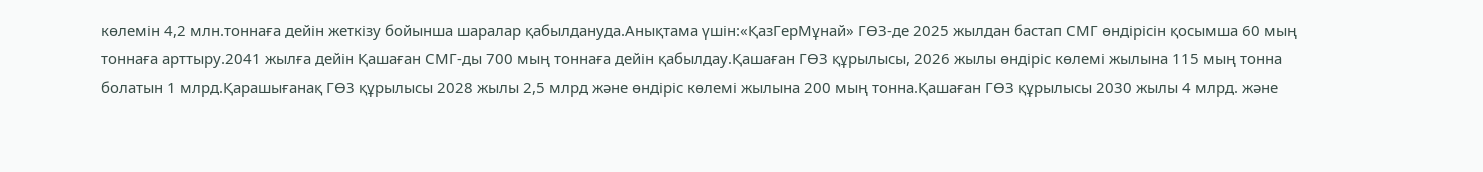көлемін 4,2 млн.тоннаға дейін жеткізу бойынша шаралар қабылдануда.Анықтама үшін:«ҚазГерМұнай» ГӨЗ-де 2025 жылдан бастап СМГ өндірісін қосымша 60 мың тоннаға арттыру.2041 жылға дейін Қашаған СМГ-ды 700 мың тоннаға дейін қабылдау.Қашаған ГӨЗ құрылысы, 2026 жылы өндіріс көлемі жылына 115 мың тонна болатын 1 млрд.Қарашығанақ ГӨЗ құрылысы 2028 жылы 2,5 млрд және өндіріс көлемі жылына 200 мың тонна.Қашаған ГӨЗ құрылысы 2030 жылы 4 млрд. және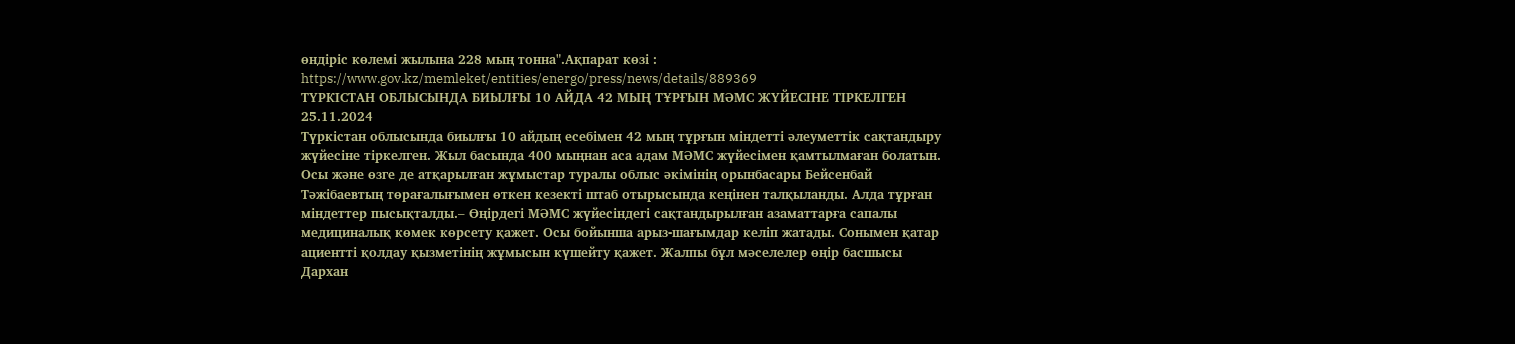өндіріс көлемі жылына 228 мың тонна".Ақпарат көзі : https://www.gov.kz/memleket/entities/energo/press/news/details/889369
ТҮРКІСТАН ОБЛЫСЫНДА БИЫЛҒЫ 10 АЙДА 42 МЫҢ ТҰРҒЫН МӘМС ЖҮЙЕСІНЕ ТІРКЕЛГЕН 25.11.2024
Түркістан облысында биылғы 10 айдың есебімен 42 мың тұрғын міндетті әлеуметтік сақтандыру жүйесіне тіркелген. Жыл басында 400 мыңнан аса адам МӘМС жүйесімен қамтылмаған болатын. Осы және өзге де атқарылған жұмыстар туралы облыс әкімінің орынбасары Бейсенбай Тәжібаевтың төрағалығымен өткен кезекті штаб отырысында кеңінен талқыланды. Алда тұрған міндеттер пысықталды.– Өңірдегі МӘМС жүйесіндегі сақтандырылған азаматтарға сапалы медициналық көмек көрсету қажет. Осы бойынша арыз-шағымдар келіп жатады. Сонымен қатар ациентті қолдау қызметінің жұмысын күшейту қажет. Жалпы бұл мәселелер өңір басшысы Дархан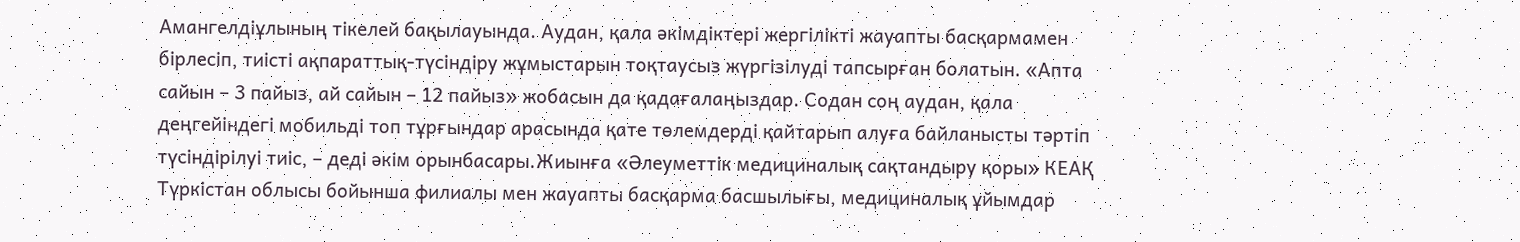Амангелдіұлының тікелей бақылауында. Аудан, қала әкімдіктері жергілікті жауапты басқармамен бірлесіп, тиісті ақпараттық-түсіндіру жұмыстарын тоқтаусыз жүргізілуді тапсырған болатын. «Апта сайын – 3 пайыз, ай сайын – 12 пайыз» жобасын да қадағалаңыздар. Содан соң аудан, қала деңгейіндегі мобильді топ тұрғындар арасында қате төлемдерді қайтарып алуға байланысты тәртіп түсіндірілуі тиіс, – деді әкім орынбасары.Жиынға «Әлеуметтік медициналық сақтандыру қоры» КЕАҚ Түркістан облысы бойынша филиалы мен жауапты басқарма басшылығы, медициналық ұйымдар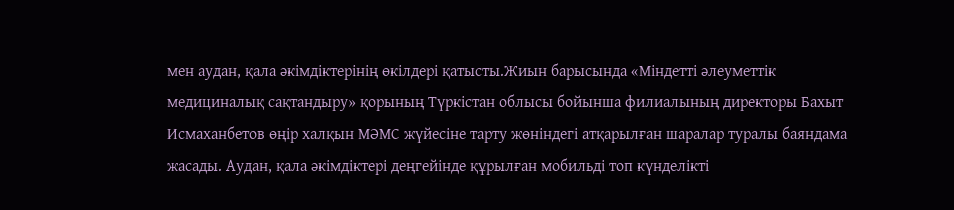мен аудан, қала әкімдіктерінің өкілдері қатысты.Жиын барысында «Міндетті әлеуметтік медициналық сақтандыру» қорының Түркістан облысы бойынша филиалының директоры Бахыт Исмаханбетов өңір халқын МӘМС жүйесіне тарту жөніндегі атқарылған шаралар туралы баяндама жасады. Аудан, қала әкімдіктері деңгейінде құрылған мобильді топ күнделікті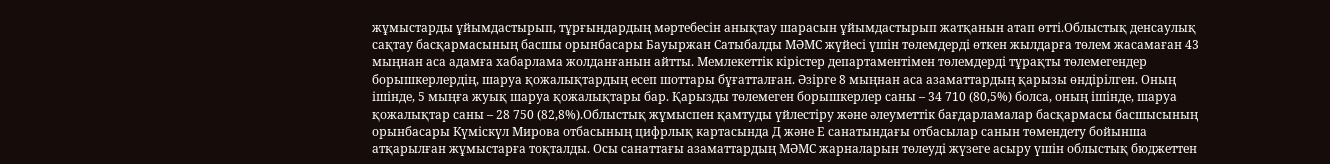жұмыстарды ұйымдастырып, тұрғындардың мәртебесін анықтау шарасын ұйымдастырып жатқанын атап өтті.Облыстық денсаулық сақтау басқармасының басшы орынбасары Бауыржан Сатыбалды МӘМС жүйесі үшін төлемдерді өткен жылдарға төлем жасамаған 43 мыңнан аса адамға хабарлама жолданғанын айтты. Мемлекеттік кірістер департаментімен төлемдерді тұрақты төлемегендер борышкерлердің, шаруа қожалықтардың есеп шоттары бұғатталған. Әзірге 8 мыңнан аса азаматтардың қарызы өндірілген. Оның ішінде, 5 мыңға жуық шаруа қожалықтары бар. Қарызды төлемеген борышкерлер саны – 34 710 (80,5%) болса, оның ішінде, шаруа қожалықтар саны – 28 750 (82,8%).Облыстық жұмыспен қамтуды үйлестіру және әлеуметтік бағдарламалар басқармасы басшысының орынбасары Күміскүл Мирова отбасының цифрлық картасында Д және Е санатындағы отбасылар санын төмендету бойынша атқарылған жұмыстарға тоқталды. Осы санаттағы азаматтардың МӘМС жарналарын төлеуді жүзеге асыру үшін облыстық бюджеттен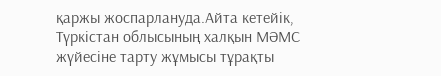қаржы жоспарлануда.Айта кетейік, Түркістан облысының халқын МӘМС жүйесіне тарту жұмысы тұрақты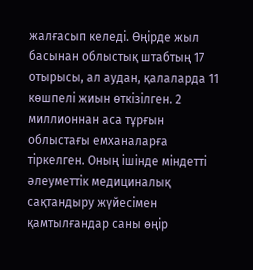жалғасып келеді. Өңірде жыл басынан облыстық штабтың 17 отырысы, ал аудан, қалаларда 11 көшпелі жиын өткізілген. 2 миллионнан аса тұрғын облыстағы емханаларға тіркелген. Оның ішінде міндетті әлеуметтік медициналық сақтандыру жүйесімен қамтылғандар саны өңір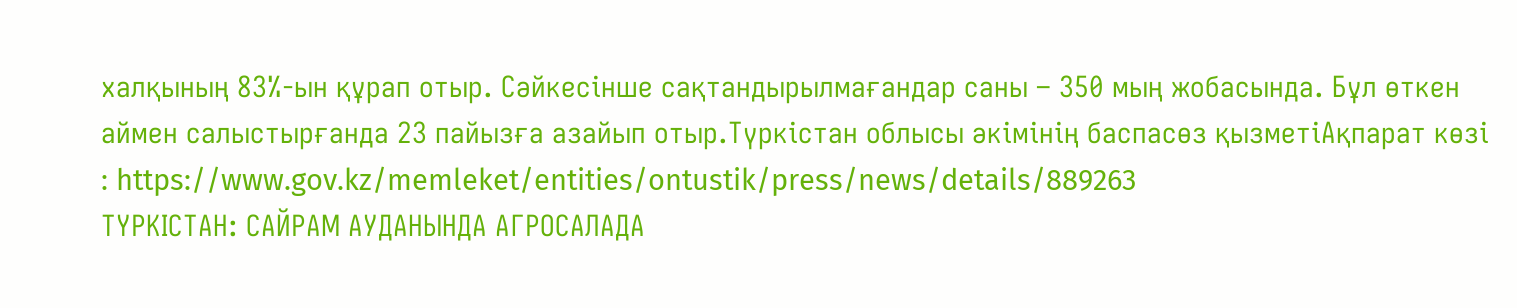халқының 83%-ын құрап отыр. Сәйкесінше сақтандырылмағандар саны – 350 мың жобасында. Бұл өткен аймен салыстырғанда 23 пайызға азайып отыр.Түркістан облысы әкімінің баспасөз қызметіАқпарат көзі : https://www.gov.kz/memleket/entities/ontustik/press/news/details/889263
ТҮРКІСТАН: САЙРАМ АУДАНЫНДА АГРОСАЛАДА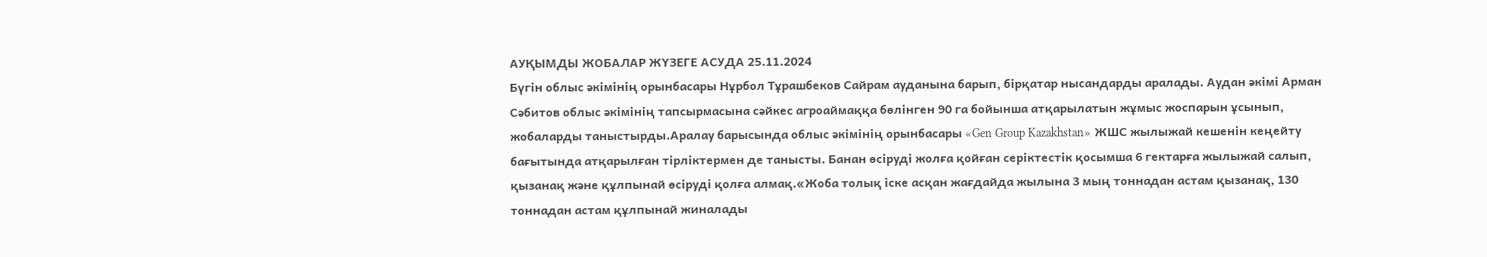АУҚЫМДЫ ЖОБАЛАР ЖҮЗЕГЕ АСУДА 25.11.2024
Бүгін облыс әкімінің орынбасары Нұрбол Тұрашбеков Сайрам ауданына барып, бірқатар нысандарды аралады. Аудан әкімі Арман Сәбитов облыс әкімінің тапсырмасына сәйкес агроаймаққа бөлінген 90 га бойынша атқарылатын жұмыс жоспарын ұсынып, жобаларды таныстырды.Аралау барысында облыс әкімінің орынбасары «Gen Group Kazakhstan» ЖШС жылыжай кешенін кеңейту бағытында атқарылған тірліктермен де танысты. Банан өсіруді жолға қойған серіктестік қосымша 6 гектарға жылыжай салып, қызанақ және құлпынай өсіруді қолға алмақ.«Жоба толық іске асқан жағдайда жылына 3 мың тоннадан астам қызанақ, 130 тоннадан астам құлпынай жиналады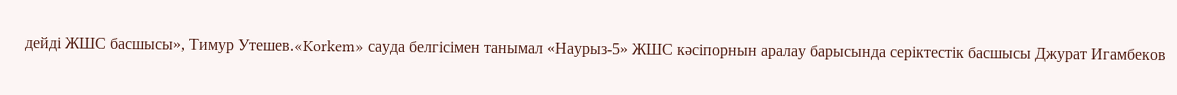дейді ЖШС басшысы», Тимур Утешев.«Korkem» сауда белгісімен танымал «Наурыз-5» ЖШС кәсіпорнын аралау барысында серіктестік басшысы Джурат Игамбеков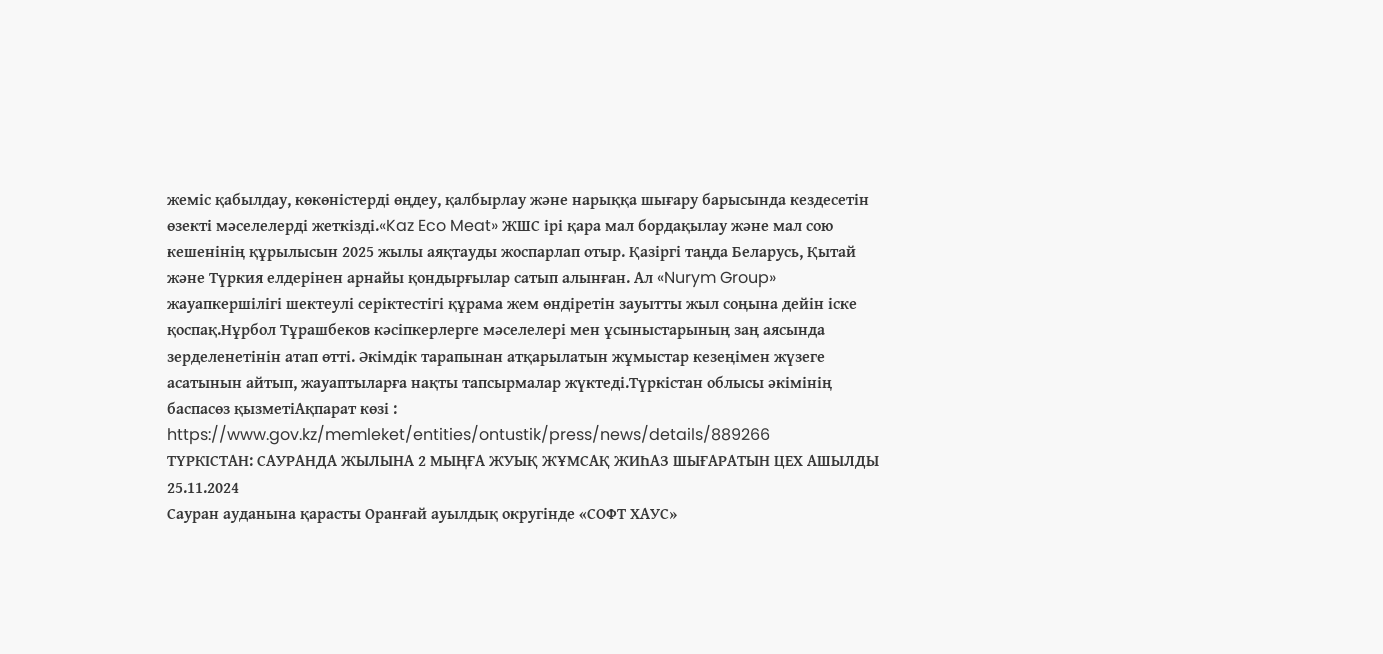жеміс қабылдау, көкөністерді өңдеу, қалбырлау және нарыққа шығару барысында кездесетін өзекті мәселелерді жеткізді.«Kaz Eco Meat» ЖШС ірі қара мал бордақылау және мал сою кешенінің құрылысын 2025 жылы аяқтауды жоспарлап отыр. Қазіргі таңда Беларусь, Қытай және Түркия елдерінен арнайы қондырғылар сатып алынған. Ал «Nurym Group» жауапкершілігі шектеулі серіктестігі құрама жем өндіретін зауытты жыл соңына дейін іске қоспақ.Нұрбол Тұрашбеков кәсіпкерлерге мәселелері мен ұсыныстарының заң аясында зерделенетінін атап өтті. Әкімдік тарапынан атқарылатын жұмыстар кезеңімен жүзеге асатынын айтып, жауаптыларға нақты тапсырмалар жүктеді.Түркістан облысы әкімінің баспасөз қызметіАқпарат көзі : https://www.gov.kz/memleket/entities/ontustik/press/news/details/889266
ТҮРКІСТАН: САУРАНДА ЖЫЛЫНА 2 МЫҢҒА ЖУЫҚ ЖҰМСАҚ ЖИҺАЗ ШЫҒАРАТЫН ЦЕХ АШЫЛДЫ 25.11.2024
Сауран ауданына қарасты Оранғай ауылдық округінде «СОФТ ХАУС»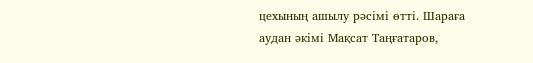цехының ашылу рәсімі өтті. Шараға аудан әкімі Мақсат Таңғатаров,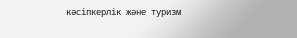кәсіпкерлік және туризм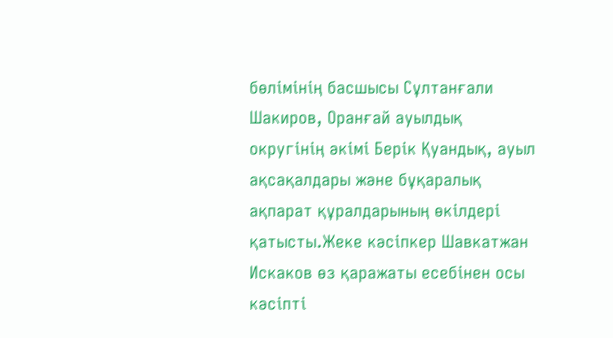бөлімінің басшысы Сұлтанғали Шакиров, Оранғай ауылдық округінің әкімі Берік Қуандық, ауыл ақсақалдары және бұқаралық ақпарат құралдарының өкілдері қатысты.Жеке кәсіпкер Шавкатжан Искаков өз қаражаты есебінен осы кәсіпті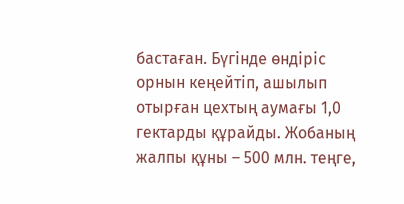бастаған. Бүгінде өндіріс орнын кеңейтіп, ашылып отырған цехтың аумағы 1,0 гектарды құрайды. Жобаның жалпы құны – 500 млн. теңге,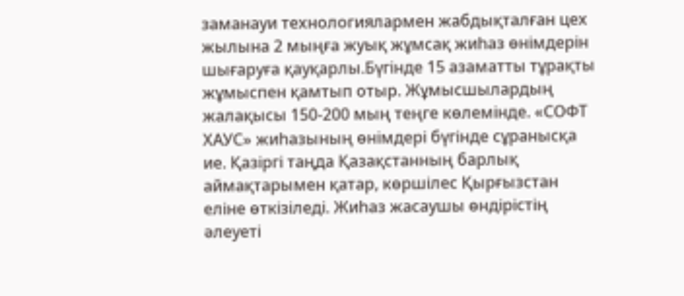заманауи технологиялармен жабдықталған цех жылына 2 мыңға жуық жұмсақ жиһаз өнімдерін шығаруға қауқарлы.Бүгінде 15 азаматты тұрақты жұмыспен қамтып отыр. Жұмысшылардың жалақысы 150-200 мың теңге көлемінде. «СОФТ ХАУС» жиһазының өнімдері бүгінде сұранысқа ие. Қазіргі таңда Қазақстанның барлық аймақтарымен қатар, көршілес Қырғызстан еліне өткізіледі. Жиһаз жасаушы өндірістің әлеуеті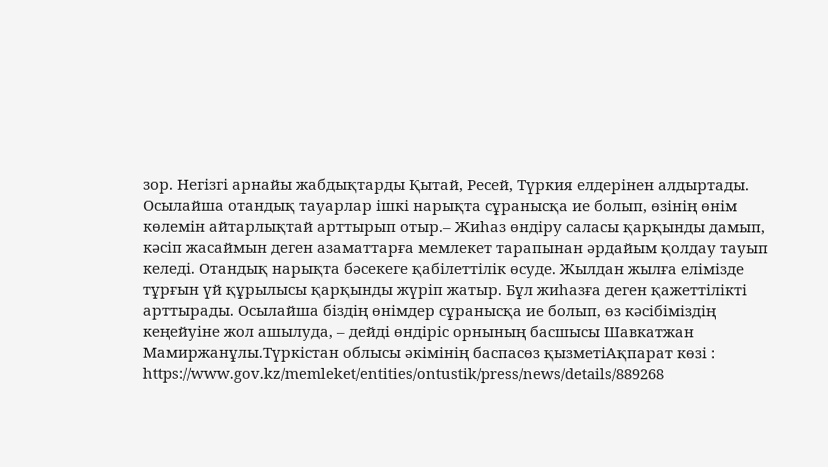зор. Негізгі арнайы жабдықтарды Қытай, Ресей, Түркия елдерінен алдыртады. Осылайша отандық тауарлар ішкі нарықта сұранысқа ие болып, өзінің өнім көлемін айтарлықтай арттырып отыр.– Жиһаз өндіру саласы қарқынды дамып, кәсіп жасаймын деген азаматтарға мемлекет тарапынан әрдайым қолдау тауып келеді. Отандық нарықта бәсекеге қабілеттілік өсуде. Жылдан жылға елімізде тұрғын үй құрылысы қарқынды жүріп жатыр. Бұл жиһазға деген қажеттілікті арттырады. Осылайша біздің өнімдер сұранысқа ие болып, өз кәсібіміздің кеңейуіне жол ашылуда, – дейді өндіріс орнының басшысы Шавкатжан Мамиржанұлы.Түркістан облысы әкімінің баспасөз қызметіАқпарат көзі : https://www.gov.kz/memleket/entities/ontustik/press/news/details/889268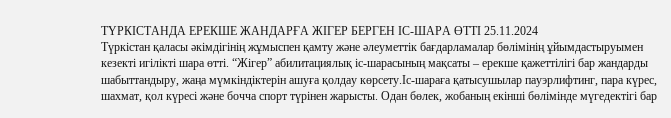ТҮРКІСТАНДА ЕРЕКШЕ ЖАНДАРҒА ЖІГЕР БЕРГЕН ІС-ШАРА ӨТТІ 25.11.2024
Түркістан қаласы әкімдігінің жұмыспен қамту және әлеуметтік бағдарламалар бөлімінің ұйымдастыруымен кезекті игілікті шара өтті. “Жігер” абилитациялық іс-шарасының мақсаты – ерекше қажеттілігі бар жандарды шабыттандыру, жаңа мүмкіндіктерін ашуға қолдау көрсету.Іс-шараға қатысушылар пауэрлифтинг, пара күрес, шахмат, қол күресі және бочча спорт түрінен жарысты. Одан бөлек, жобаның екінші бөлімінде мүгедектігі бар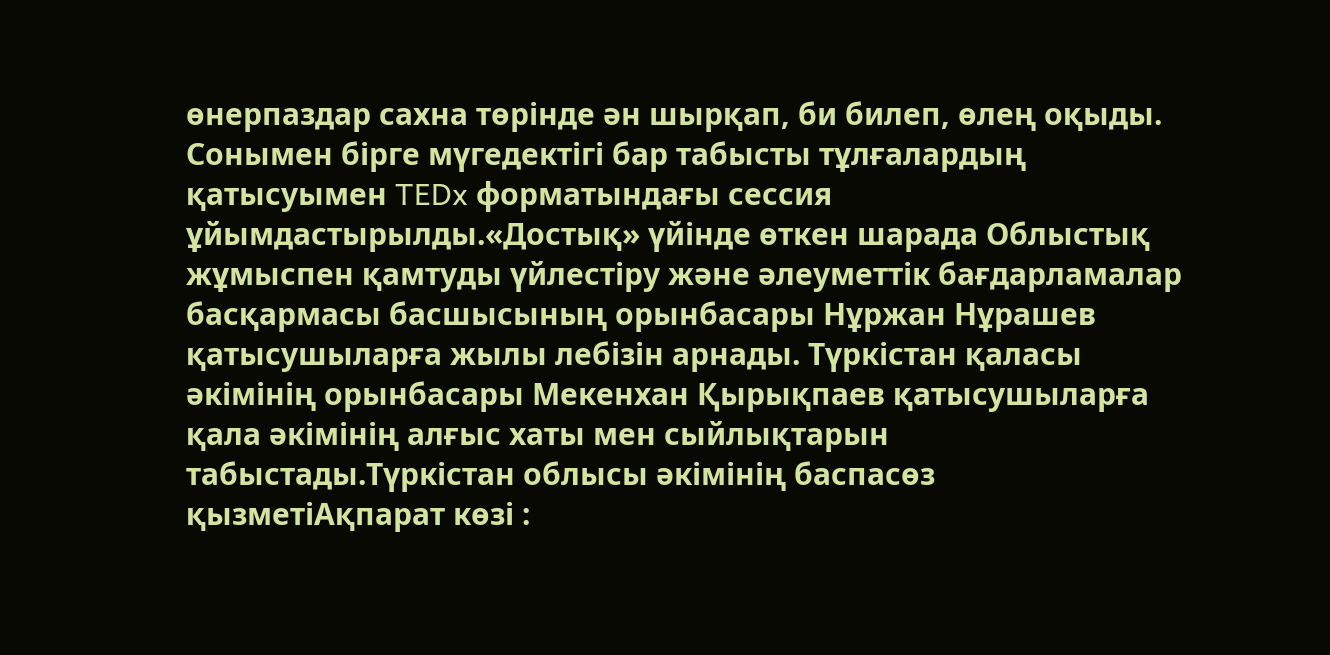өнерпаздар сахна төрінде ән шырқап, би билеп, өлең оқыды. Сонымен бірге мүгедектігі бар табысты тұлғалардың қатысуымен TEDx форматындағы сессия ұйымдастырылды.«Достық» үйінде өткен шарада Облыстық жұмыспен қамтуды үйлестіру және әлеуметтік бағдарламалар басқармасы басшысының орынбасары Нұржан Нұрашев қатысушыларға жылы лебізін арнады. Түркістан қаласы әкімінің орынбасары Мекенхан Қырықпаев қатысушыларға қала әкімінің алғыс хаты мен сыйлықтарын табыстады.Түркістан облысы әкімінің баспасөз қызметіАқпарат көзі :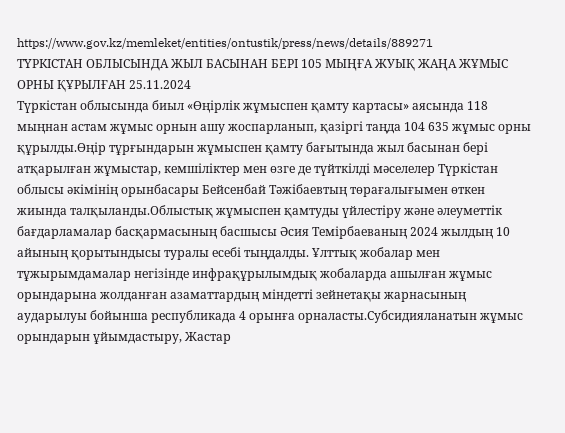https://www.gov.kz/memleket/entities/ontustik/press/news/details/889271
ТҮРКІСТАН ОБЛЫСЫНДА ЖЫЛ БАСЫНАН БЕРІ 105 МЫҢҒА ЖУЫҚ ЖАҢА ЖҰМЫС ОРНЫ ҚҰРЫЛҒАН 25.11.2024
Түркістан облысында биыл «Өңірлік жұмыспен қамту картасы» аясында 118 мыңнан астам жұмыс орнын ашу жоспарланып, қазіргі таңда 104 635 жұмыс орны құрылды.Өңір тұрғындарын жұмыспен қамту бағытында жыл басынан бері атқарылған жұмыстар, кемшіліктер мен өзге де түйткілді мәселелер Түркістан облысы әкімінің орынбасары Бейсенбай Тәжібаевтың төрағалығымен өткен жиында талқыланды.Облыстық жұмыспен қамтуды үйлестіру және әлеуметтік бағдарламалар басқармасының басшысы Әсия Темірбаеваның 2024 жылдың 10 айының қорытындысы туралы есебі тыңдалды. Ұлттық жобалар мен тұжырымдамалар негізінде инфрақұрылымдық жобаларда ашылған жұмыс орындарына жолданған азаматтардың міндетті зейнетақы жарнасының аударылуы бойынша республикада 4 орынға орналасты.Субсидияланатын жұмыс орындарын ұйымдастыру, Жастар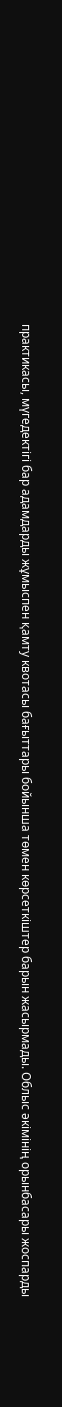практикасы, мүгедектігі бар адамдарды жұмыспен қамту квотасы бағыттары бойынша төмен көрсеткіштер барын жасырмады. Облыс әкімінің орынбасары жоспарды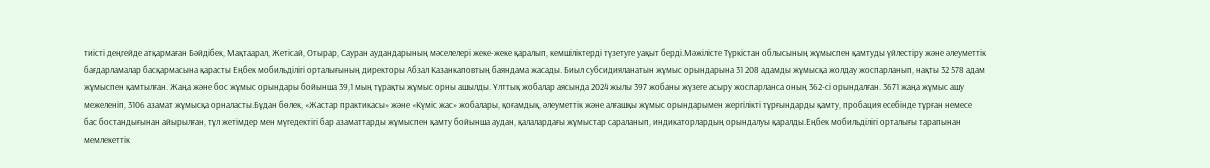тиісті деңгейде атқармаған Бәйдібек, Мақтаарал, Жетісай, Отырар, Сауран аудандарының мәселелері жеке-жеке қаралып, кемшіліктерді түзетуге уақыт берді.Мәжілісте Түркістан облысының жұмыспен қамтуды үйлестіру және әлеуметтік бағдарламалар басқармасына қарасты Еңбек мобильділігі орталығының директоры Абзал Казанкаповтың баяндама жасады. Биыл субсидияланатын жұмыс орындарына 31 208 адамды жұмысқа жолдау жоспарланып, нақты 32 578 адам жұмыспен қамтылған. Жаңа және бос жұмыс орындары бойынша 39,1 мың тұрақты жұмыс орны ашылды. Ұлттық жобалар аясында 2024 жылы 397 жобаны жүзеге асыру жоспарланса оның 362-сі орындалған. 3671 жаңа жұмыс ашу межеленіп, 3106 азамат жұмысқа орналасты.Бұдан бөлек, «Жастар практикасы» және «Күміс жас» жобалары, қоғамдық, әлеуметтік және алғашқы жұмыс орындарымен жергілікті тұрғындарды қамту, пробация есебінде тұрған немесе бас бостандығынан айырылған, тұл жетімдер мен мүгедектігі бар азаматтарды жұмыспен қамту бойынша аудан, қалалардағы жұмыстар сараланып, индикаторлардың орындалуы қаралды.Еңбек мобильділігі орталығы тарапынан мемлекеттік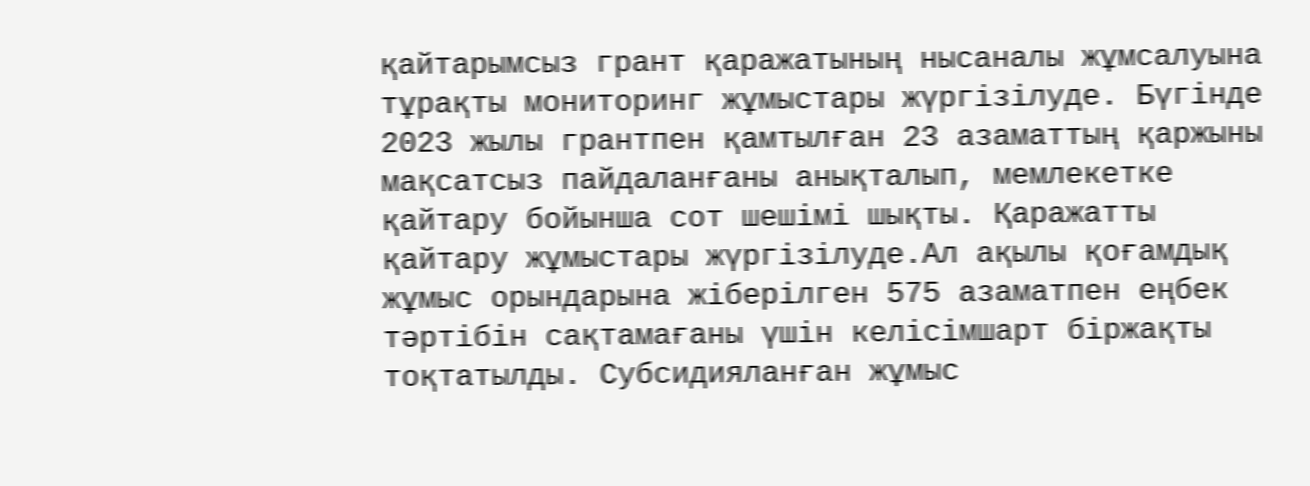қайтарымсыз грант қаражатының нысаналы жұмсалуына тұрақты мониторинг жұмыстары жүргізілуде. Бүгінде 2023 жылы грантпен қамтылған 23 азаматтың қаржыны мақсатсыз пайдаланғаны анықталып, мемлекетке қайтару бойынша сот шешімі шықты. Қаражатты қайтару жұмыстары жүргізілуде.Ал ақылы қоғамдық жұмыс орындарына жіберілген 575 азаматпен еңбек тәртібін сақтамағаны үшін келісімшарт біржақты тоқтатылды. Субсидияланған жұмыс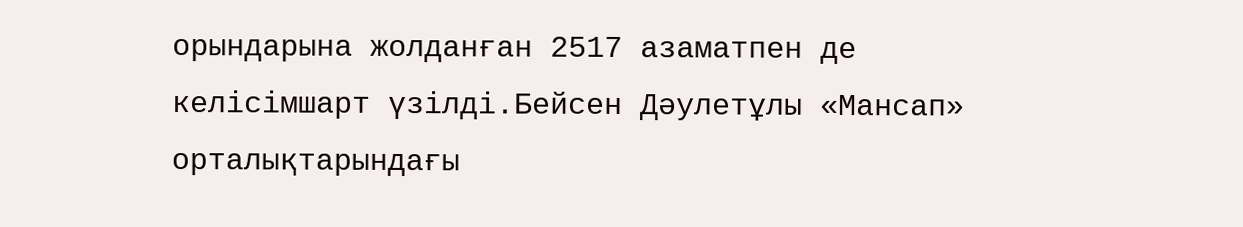орындарына жолданған 2517 азаматпен де келісімшарт үзілді.Бейсен Дәулетұлы «Мансап» орталықтарындағы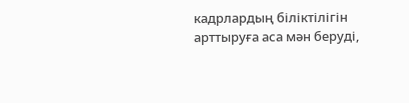кадрлардың біліктілігін арттыруға аса мән беруді,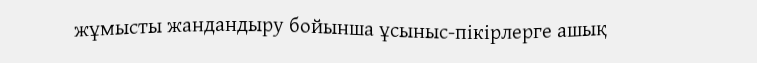жұмысты жандандыру бойынша ұсыныс-пікірлерге ашық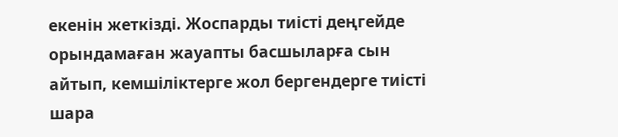екенін жеткізді. Жоспарды тиісті деңгейде орындамаған жауапты басшыларға сын айтып, кемшіліктерге жол бергендерге тиісті шара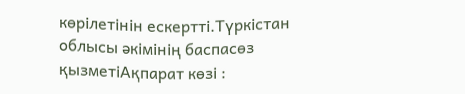көрілетінін ескертті.Түркістан облысы әкімінің баспасөз қызметіАқпарат көзі :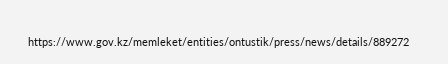https://www.gov.kz/memleket/entities/ontustik/press/news/details/889272